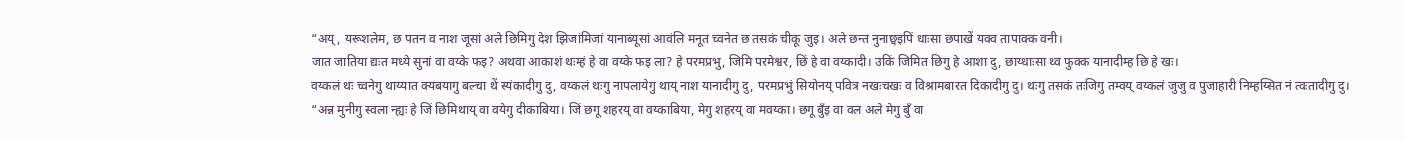“अय्, यरूशलेम, छ पतन व नाश जूसां अले छिमिगु देश झिजांमिजां यानाब्यूसां आवंलि मनूत च्वनेत छ तसकं चीकू जुइ। अले छन्त नुनाछ्वइपिं धाःसा छपाखें यक्व तापाक्क वनी।
जात जातिया द्यःत मध्ये सुनां वा वय्के फइ? अथवा आकाशं थःम्हं हे वा वय्के फइ ला? हे परमप्रभु, जिमि परमेश्वर, छिं हे वा वय्कादी। उकिं जिमित छिगु हे आशा दु, छाय्धाःसा थ्व फुक्क यानादीम्ह छि हे खः।
वय्कलं थः च्वनेगु थाय्यात क्यबयागु बल्चा थें स्यंकादीगु दु, वय्कलं थःगु नापलायेगु थाय् नाश यानादीगु दु, परमप्रभुं सियोनय् पवित्र नखःचखः व विश्रामबारत दिकादीगु दु। थःगु तसकं तःजिगु तम्वय् वय्कलं जुजु व पुजाहारी निम्हय्सित नं त्वःतादीगु दु।
“अन्न मुनीगु स्वला न्ह्यः हे जिं छिमिथाय् वा वयेगु दीकाबिया। जिं छगू शहरय् वा वय्काबिया, मेगु शहरय् वा मवय्का। छगू बुँइ वा वल अले मेगु बुँ वा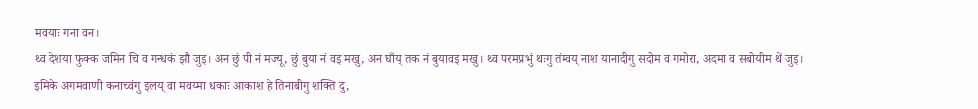मवयाः गना वन।
थ्व देशया फुक्क जमिन चि व गन्धकं झौ जुइ। अन छुं पी नं मज्यू, छुं बुया नं वइ मखु, अन घाँय् तक नं बुयावइ मखु। थ्व परमप्रभुं थःगु तंम्वय् नाश यानादीगु सदोम व गमोरा, अदमा व सबोयीम थें जुइ।
इमिके अगमवाणी कनाच्वंगु इलय् वा मवय्मा धकाः आकाश हे तिनाबीगु शक्ति दु,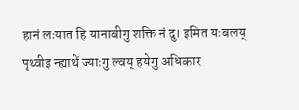हानं लःयात हि यानाबीगु शक्ति नं दु। इमित यःबलय् पृथ्वीइ न्ह्याथें ज्याःगु ल्वय् हयेगु अधिकार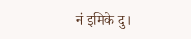नं इमिके दु।